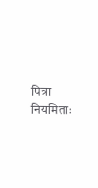पित्रा नियमिताः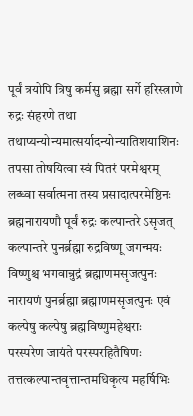पूर्वं त्रयोपि त्रिषु कर्मसु ब्रह्मा सर्गे हरिस्त्राणे रुद्रः संहरणे तथा
तथाप्यन्योन्यमात्सर्यादन्योन्यातिशयाशिनः तपसा तोषयित्वा स्वं पितरं परमेश्वरम्
लब्ध्वा सर्वात्मना तस्य प्रसादात्परमेष्ठिनः ब्रह्मनारायणौ पूर्वं रुद्रः कल्पान्तरे ऽसृजत्
कल्पान्तरे पुनर्ब्रह्मा रुद्रविष्णू जगन्मयः विष्णुश्च भगवान्रुद्रं ब्रह्माणमसृजत्पुनः
नारायणं पुनर्ब्रह्मा ब्रह्माणमसृजत्पुनः एवं कल्पेषु कल्पेषु ब्रह्मविष्णुमहेश्वराः
परस्परेण जायंते परस्परहितैषिणः तत्तत्कल्पान्तवृत्तान्तमधिकृत्य महर्षिभिः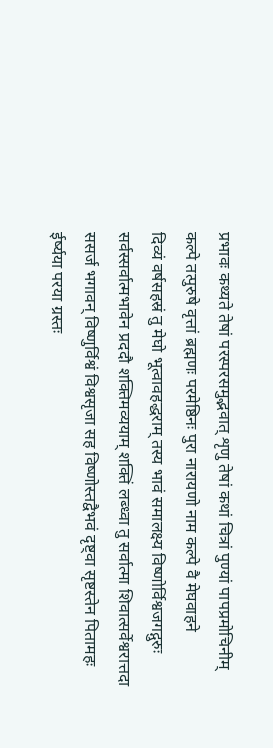प्रभावः कथ्यते तेषां परस्परसमुद्भवात् शृणु तेषां कथां चित्रां पुण्यां पापप्रमोचिनीम्
कल्पे तत्पुरुषे वृत्तां ब्रह्मणः परमेष्ठिनः पुरा नारायणो नाम कल्पे वै मेघवाहने
दिव्यं वर्षसहस्रं तु मेघो भूत्वावहद्धराम् तस्य भावं समालक्ष्य विष्णोर्विश्वजगद्गुरुः
सर्वस्सर्वात्मभावेन प्रददौ शक्तिमव्ययाम् शक्तिं लब्ध्वा तु सर्वात्मा शिवात्सर्वेश्वरात्तदा
ससर्ज भगावन् विष्णुर्विश्वं विश्वसृजा सह विष्णोस्तद्वैभवं दृष्ट्वा सृष्टस्तेन पितामहः
ईर्ष्यया परया ग्रस्तः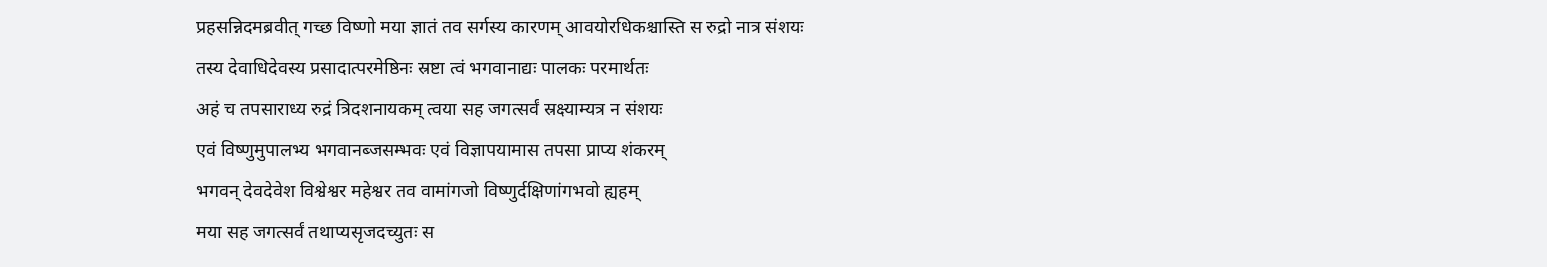प्रहसन्निदमब्रवीत् गच्छ विष्णो मया ज्ञातं तव सर्गस्य कारणम् आवयोरधिकश्चास्ति स रुद्रो नात्र संशयः
तस्य देवाधिदेवस्य प्रसादात्परमेष्ठिनः स्रष्टा त्वं भगवानाद्यः पालकः परमार्थतः
अहं च तपसाराध्य रुद्रं त्रिदशनायकम् त्वया सह जगत्सर्वं स्रक्ष्याम्यत्र न संशयः
एवं विष्णुमुपालभ्य भगवानब्जसम्भवः एवं विज्ञापयामास तपसा प्राप्य शंकरम्
भगवन् देवदेवेश विश्वेश्वर महेश्वर तव वामांगजो विष्णुर्दक्षिणांगभवो ह्यहम्
मया सह जगत्सर्वं तथाप्यसृजदच्युतः स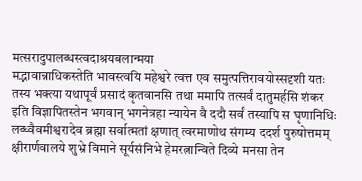मत्सरादुपालब्धस्त्वदाश्रयबलान्मया
मद्भावान्नाधिकस्तेति भावस्त्वयि महेश्वरे त्वत्त एव समुत्पत्तिरावयोस्सदृशी यतः
तस्य भक्त्या यथापूर्वं प्रसादं कृतवानसि तथा ममापि तत्सर्वं दातुमर्हसि शंकर
इति विज्ञापितस्तेन भगवान् भगनेत्रहा न्यायेन वै ददौ सर्वं तस्यापि स घृणानिधिः
लब्ध्वैवमीश्वरादेव ब्रह्मा सर्वात्मतां क्षणात् त्वरमाणोथ संगम्य ददर्श पुरुषोत्तमम्
क्षीरार्णवालये शुभ्रे विमाने सूर्यसंनिभे हेमरत्नान्विते दिव्ये मनसा तेन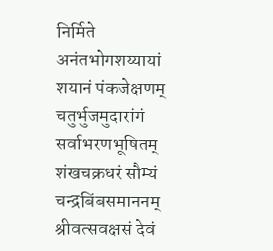निर्मिते
अनंतभोगशय्यायां शयानं पंकजेक्षणम् चतुर्भुजमुदारांगं सर्वाभरणभूषितम्
शंखचक्रधरं सौम्यं चन्द्रबिंबसमाननम् श्रीवत्सवक्षसं देवं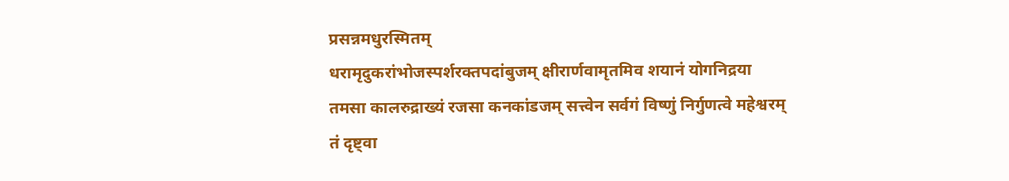प्रसन्नमधुरस्मितम्
धरामृदुकरांभोजस्पर्शरक्तपदांबुजम् क्षीरार्णवामृतमिव शयानं योगनिद्रया
तमसा कालरुद्राख्यं रजसा कनकांडजम् सत्त्वेन सर्वगं विष्णुं निर्गुणत्वे महेश्वरम्
तं दृष्ट्वा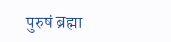पुरुषं ब्रह्मा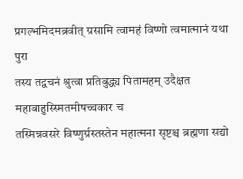प्रगल्भमिदमब्रवीत् ग्रसामि त्वामहं विष्णो त्वमात्मानं यथा पुरा
तस्य तद्वचनं श्रुत्वा प्रतिबुद्ध्य पितामहम् उदैक्षत महाबाहुस्स्मितमीषच्चकार च
तस्मिन्नवसरे विष्णुर्ग्रस्तस्तेन महात्मना सृष्टश्च ब्रह्मणा सद्यो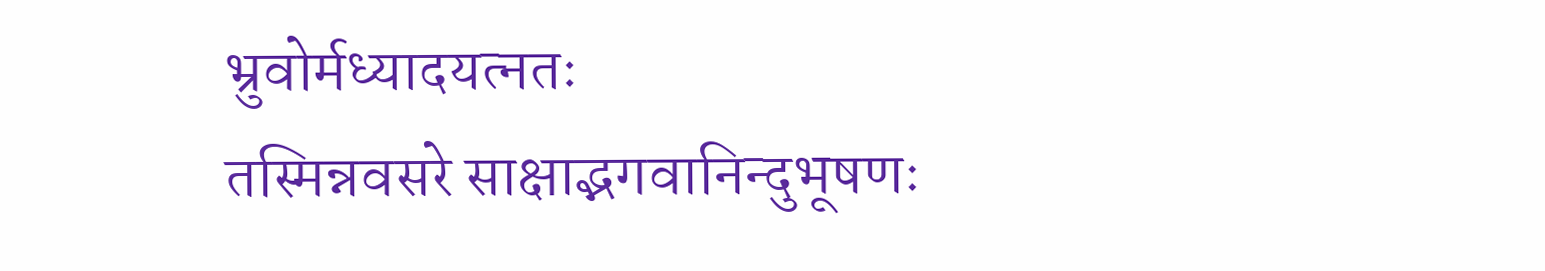भ्रुवोर्मध्यादयत्नतः
तस्मिन्नवसरे साक्षाद्भगवानिन्दुभूषणः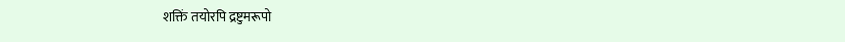शक्तिं तयोरपि द्रष्टुमरूपो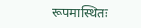रूपमास्थितः